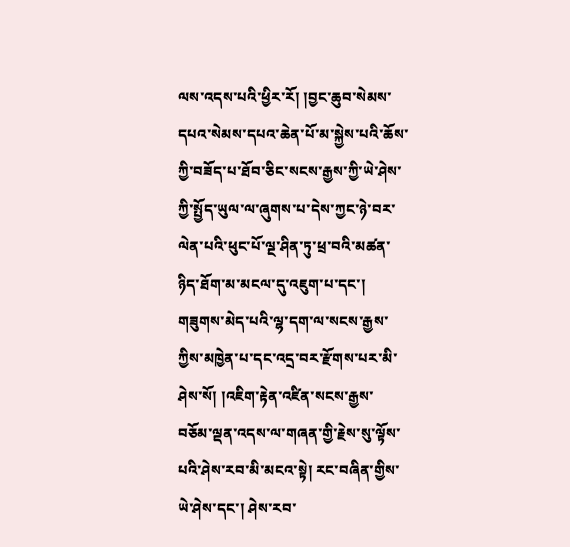ལས་འདས་པའི་ཕྱིར་རོ། །བྱང་ཆུབ་སེམས་དཔའ་སེམས་དཔའ་ཆེན་པོ་མ་སྐྱེས་པའི་ཆོས་ཀྱི་བཟོད་པ་ཐོབ་ཅིང་སངས་རྒྱས་ཀྱི་ཡེ་ཤེས་ཀྱི་སྤྱོད་ཡུལ་ལ་ཞུགས་པ་དེས་ཀྱང་ཉེ་བར་ལེན་པའི་ཕུང་པོ་ལྔ་ཤིན་ཏུ་ཕྲ་བའི་མཚན་ཉིད་ཐོག་མ་མངལ་དུ་འཇུག་པ་དང་། གཟུགས་མེད་པའི་ལྷ་དག་ལ་སངས་རྒྱས་ཀྱིས་མཁྱེན་པ་དང་འདྲ་བར་རྫོགས་པར་མི་ཤེས་སོ། །འཇིག་རྟེན་འཛིན་སངས་རྒྱས་བཅོམ་ལྡན་འདས་ལ་གཞན་གྱི་རྗེས་སུ་ལྟོས་པའི་ཤེས་རབ་མི་མངའ་སྟེ། རང་བཞིན་གྱིས་ཡེ་ཤེས་དང་། ཤེས་རབ་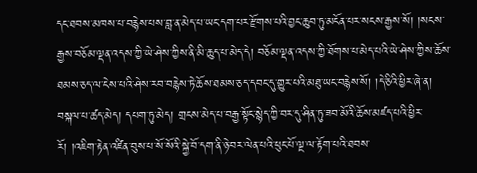དང་ཐབས་མཁས་པ་བརྙེས་པས་བླ་ན་མེད་པ་ཡང་དག་པར་རྫོགས་པའི་བྱང་ཆུབ་ཏུ་མངོན་པར་སངས་རྒྱས་སོ། །སངས་རྒྱས་བཅོམ་ལྡན་འདས་ཀྱི་ཡེ་ཤེས་ཀྱིས་ནི་མི་ཆུད་པ་མེད་དེ། བཅོམ་ལྡན་འདས་ཀྱི་ཐོགས་པ་མེད་པའི་ཡེ་ཤེས་ཀྱིས་ཆོས་ཐམས་ཅད་ལ་ངེས་པའི་ཤེས་རབ་བརྙེས་ཏེ་ཆོས་ཐམས་ཅད་དབང་དུ་གྱུར་པའི་མཐུ་ཡང་བརྙེས་སོ། །དེ་ཅིའི་ཕྱིར་ཞེ་ན། བསྐལ་པ་ཚད་མེད། དཔག་ཏུ་མེད། གྲངས་མེད་པ་བརྒྱ་སྟོང་སྙེད་ཀྱི་བར་དུ་ཤིན་ཏུ་ཟབ་མོའི་ཆོས་མཛད་པའི་ཕྱིར་རོ། །འཇིག་རྟེན་འཛིན་བུས་པ་སོ་སོའི་སྐྱེ་བོ་དག་ནི་ཉེ་བར་ལེན་པའི་ཕུང་པོ་ལྔ་ལ་རྟོག་པའི་ཐབས་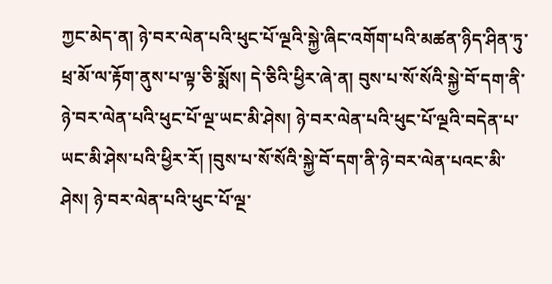ཀྱང་མེད་ན། ཉེ་བར་ལེན་པའི་ཕུང་པོ་ལྔའི་སྐྱེ་ཞིང་འགོག་པའི་མཚན་ཉིད་ཤིན་ཏུ་ཕྲ་མོ་ལ་རྟོག་ནུས་པ་ལྟ་ཅི་སྨོས། དེ་ཅིའི་ཕྱིར་ཞེ་ན། བུས་པ་སོ་སོའི་སྐྱེ་བོ་དག་ནི་ཉེ་བར་ལེན་པའི་ཕུང་པོ་ལྔ་ཡང་མི་ཤེས། ཉེ་བར་ལེན་པའི་ཕུང་པོ་ལྔའི་བདེན་པ་ཡང་མི་ཤེས་པའི་ཕྱིར་རོ། །བུས་པ་སོ་སོའི་སྐྱེ་བོ་དག་ནི་ཉེ་བར་ལེན་པའང་མི་ཤེས། ཉེ་བར་ལེན་པའི་ཕུང་པོ་ལྔ་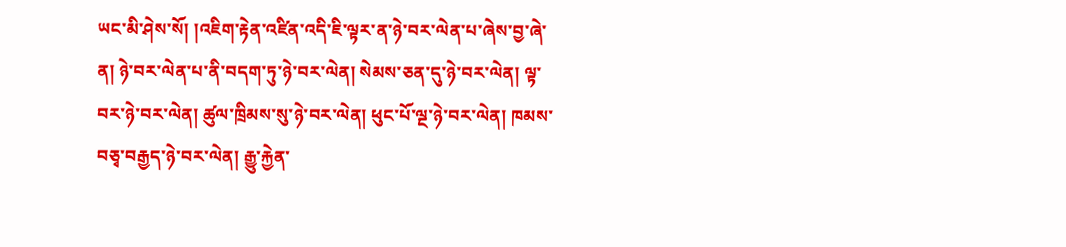ཡང་མི་ཤེས་སོ། །འཇིག་རྟེན་འཛིན་འདི་ཇི་ལྟར་ན་ཉེ་བར་ལེན་པ་ཞེས་བྱ་ཞེ་ན། ཉེ་བར་ལེན་པ་ནི་བདག་ཏུ་ཉེ་བར་ལེན། སེམས་ཅན་དུ་ཉེ་བར་ལེན། ལྟ་བར་ཉེ་བར་ལེན། ཚུལ་ཁྲིམས་སུ་ཉེ་བར་ལེན། ཕུང་པོ་ལྔ་ཉེ་བར་ལེན། ཁམས་བཅྭ་བརྒྱད་ཉེ་བར་ལེན། རྒྱུ་རྐྱེན་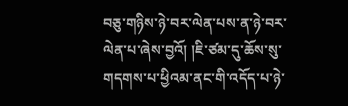བཅུ་གཉིས་ཉེ་བར་ལེན་པས་ན་ཉེ་བར་ལེན་པ་ཞེས་བྱའོ། །ཇི་ཙམ་དུ་ཆོས་སུ་གདགས་པ་ཕྱིའམ་ནང་གི་འདོད་པ་ཉེ་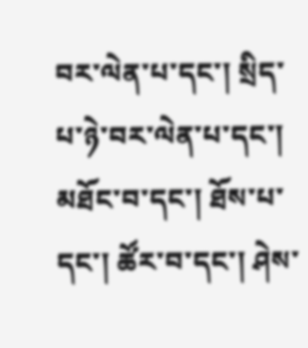བར་ལེན་པ་དང་། སྲིད་པ་ཉེ་བར་ལེན་པ་དང་། མཐོང་བ་དང་། ཐོས་པ་དང་། ཚོར་བ་དང་། ཤེས་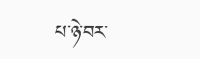པ་ཉེ་བར་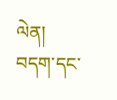ལེན། བདག་དང་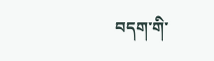བདག་གི་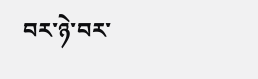བར་ཉེ་བར་